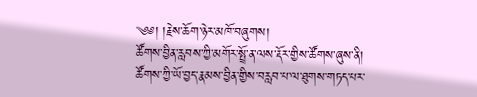༄༅། །རྗེས་ཆོག་ཉེར་མཁོ་བཞུགས།
ཚོགས་བྱིན་རླབས་ཀྱི་མགོར་སྤྲོ་ན་ལས་རྡོར་གྱིས་ཚོགས་ཞུས་ནི།
ཚོགས་ཀྱི་ཡོ་བྱད་རྣམས་བྱིན་གྱིས་བརླབ་པ་ལ་ཐུགས་གཏད་པར་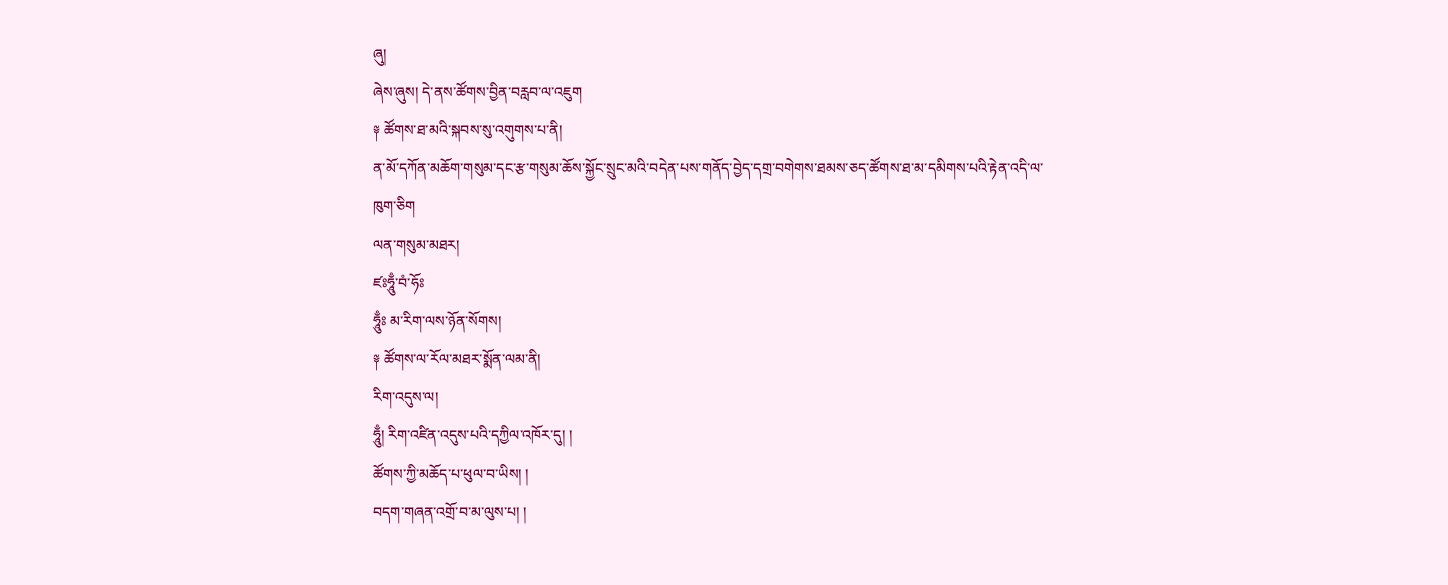ཞུ།
ཞེས་ཞུས། དེ་ནས་ཚོགས་བྱིན་བརླབ་ལ་འཇུག
༈ ཚོགས་ཐ་མའི་སྐབས་སུ་འགུགས་པ་ནི།
ན་མོ་དཀོན་མཆོག་གསུམ་དང་རྩ་གསུམ་ཆོས་སྐྱོང་སྲུང་མའི་བདེན་པས་གནོད་བྱེད་དགྲ་བགེགས་ཐམས་ཅད་ཚོགས་ཐ་མ་དམིགས་པའི་རྟེན་འདི་ལ་ཁུག་ཅིག
ལན་གསུམ་མཐར།
ཛཿཧཱུྃ་བཾ་ཧོཿ
ཧཱུྃཿ མ་རིག་ལས་ཉོན་སོགས།
༈ ཚོགས་ལ་རོལ་མཐར་སྨོན་ལམ་ནི།
རིག་འདུས་ལ།
ཧཱུྃ། རིག་འཛིན་འདུས་པའི་དཀྱིལ་འཁོར་དུ། །
ཚོགས་ཀྱི་མཆོད་པ་ཕུལ་བ་ཡིས། །
བདག་གཞན་འགྲོ་བ་མ་ལུས་པ། །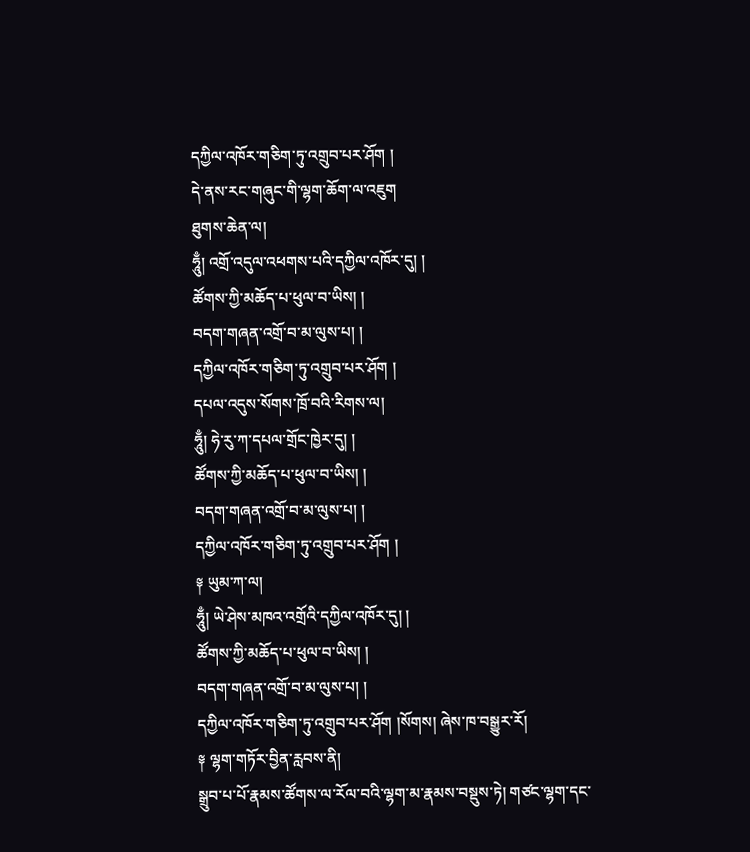དཀྱིལ་འཁོར་གཅིག་ཏུ་འགྲུབ་པར་ཤོག །
དེ་ནས་རང་གཞུང་གི་ལྷག་ཆོག་ལ་འཇུག
ཐུགས་ཆེན་ལ།
ཧཱུྃ། འགྲོ་འདུལ་འཕགས་པའི་དཀྱིལ་འཁོར་དུ། །
ཚོགས་ཀྱི་མཆོད་པ་ཕུལ་བ་ཡིས། །
བདག་གཞན་འགྲོ་བ་མ་ལུས་པ། །
དཀྱིལ་འཁོར་གཅིག་ཏུ་འགྲུབ་པར་ཤོག །
དཔལ་འདུས་སོགས་ཁྲོ་བའི་རིགས་ལ།
ཧཱུྃ། ཧེ་རུ་ཀ་དཔལ་གྲོང་ཁྱེར་དུ། །
ཚོགས་ཀྱི་མཆོད་པ་ཕུལ་བ་ཡིས། །
བདག་གཞན་འགྲོ་བ་མ་ལུས་པ། །
དཀྱིལ་འཁོར་གཅིག་ཏུ་འགྲུབ་པར་ཤོག །
༈ ཡུམ་ཀ་ལ།
ཧཱུྃ། ཡེ་ཤེས་མཁའ་འགྲོའི་དཀྱིལ་འཁོར་དུ། །
ཚོགས་ཀྱི་མཆོད་པ་ཕུལ་བ་ཡིས། །
བདག་གཞན་འགྲོ་བ་མ་ལུས་པ། །
དཀྱིལ་འཁོར་གཅིག་ཏུ་འགྲུབ་པར་ཤོག །སོགས། ཞེས་ཁ་བསྒྱུར་རོ།
༈ ལྷག་གཏོར་བྱིན་རླབས་ནི།
སྒྲུབ་པ་པོ་རྣམས་ཚོགས་ལ་རོལ་བའི་ལྷག་མ་རྣམས་བསྡུས་ཏེ། གཙང་ལྷག་དང་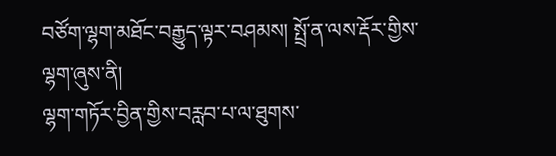བཙོག་ལྷག་མཐོང་བརྒྱུད་ལྟར་བཤམས། སྤྲོ་ན་ལས་རྡོར་གྱིས་ལྷག་ཞུས་ནི།
ལྷག་གཏོར་བྱིན་གྱིས་བརླབ་པ་ལ་ཐུགས་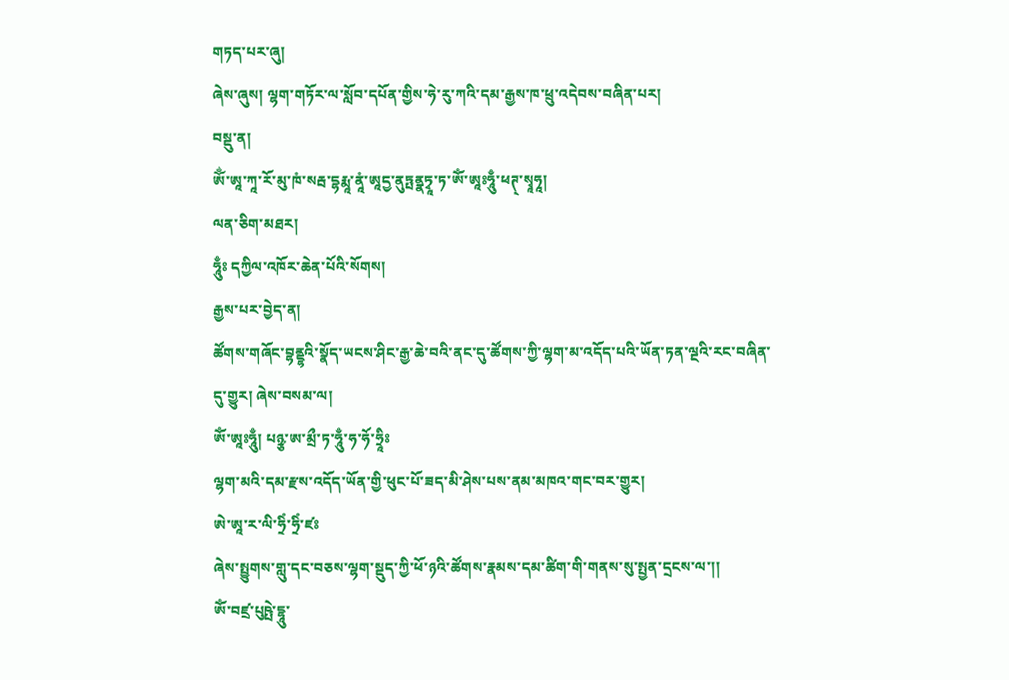གཏད་པར་ཞུ།
ཞེས་ཞུས། ལྷག་གཏོར་ལ་སློབ་དཔོན་གྱིས་ཧེ་རུ་ཀའི་དམ་རྒྱས་ཁ་ཕྲུ་འདེབས་བཞིན་པར།
བསྡུ་ན།
ཨོྂ་ཨཱ་ཀཱ་རོ་མུ་ཁཾ་སརྦ་དྷརྨཱ་ནཱཾ་ཨཱདྱ་ནུཏྤནྣཏྭཱ་ཏ་ཨོཾ་ཨཱཿཧཱུྃ་ཕཊ྄་སྭཱཧཱ།
ལན་ཅིག་མཐར།
ཧཱུྃཿ དཀྱིལ་འཁོར་ཆེན་པོའི་སོགས།
རྒྱས་པར་བྱེད་ན།
ཚོགས་གཞོང་བྷནྡྷའི་སྣོད་ཡངས་ཤིང་རྒྱ་ཆེ་བའི་ནང་དུ་ཚོགས་ཀྱི་ལྷག་མ་འདོད་པའི་ཡོན་ཏན་ལྔའི་རང་བཞིན་དུ་གྱུར། ཞེས་བསམ་ལ།
ཨོཾ་ཨཱཿཧཱུྃ། པཉྩ་ཨ་མྲྀ་ཏ་ཧཱུྃ་ཧ་ཧོ་ཧྲཱིཿ
ལྷག་མའི་དམ་རྫས་འདོད་ཡོན་གྱི་ཕུང་པོ་ཟད་མི་ཤེས་པས་ནམ་མཁའ་གང་བར་གྱུར།
ཨེ་ཨཱ་ར་ལི་ཧྲིཾ་ཧྲིཾ་ཛཿ
ཞེས་སྤྱུགས་གླུ་དང་བཅས་ལྷག་སྡུད་ཀྱི་ཕོ་ཉའི་ཚོགས་རྣམས་དམ་ཚིག་གི་གནས་སུ་སྤྱན་དྲངས་ལ་།།
ཨོཾ་བཛྲ་པུཥྤེ་དྷཱུ་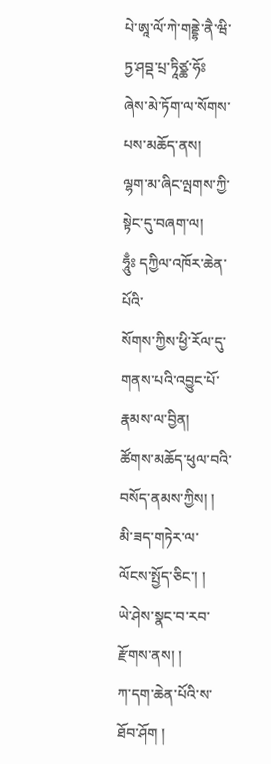པེ་ཨཱ་ལོ་ཀེ་གནྡྷེ་ནཻ་ཝི་ཏྱ་ཤབྡ་པྲ་ཏཱིཙྪ་ཧོཿ
ཞེས་མེ་ཏོག་ལ་སོགས་པས་མཆོད་ནས།
ལྷག་མ་ཞིང་ལྤགས་ཀྱི་སྟེང་དུ་བཞག་ལ།
ཧཱུྃཿ དཀྱིལ་འཁོར་ཆེན་པོའི་
སོགས་ཀྱིས་ཕྱི་རོལ་དུ་གནས་པའི་འབྱུང་པོ་རྣམས་ལ་བྱིན།
ཚོགས་མཆོད་ཕུལ་བའི་བསོད་ནམས་ཀྱིས། །
མི་ཟད་གཏེར་ལ་ལོངས་སྤྱོད་ཅིང་། །
ཡེ་ཤེས་སྣང་བ་རབ་རྫོགས་ནས། །
ཀ་དག་ཆེན་པོའི་ས་ཐོབ་ཤོག །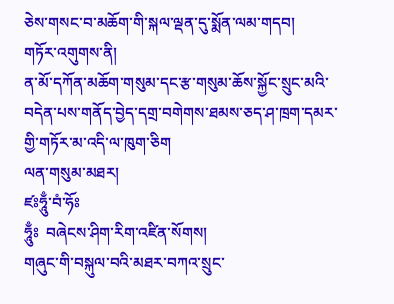ཅེས་གསང་བ་མཆོག་གི་སྐལ་ལྡན་དུ་སྨོན་ལམ་གདབ།
གཏོར་འགུགས་ནི།
ན་མོ་དཀོན་མཆོག་གསུམ་དང་རྩ་གསུམ་ཆོས་སྐྱོང་སྲུང་མའི་བདེན་པས་གནོད་བྱེད་དགྲ་བགེགས་ཐམས་ཅད་ཤ་ཁྲག་དམར་གྱི་གཏོར་མ་འདི་ལ་ཁུག་ཅིག
ལན་གསུམ་མཐར།
ཛཿཧཱུྃ་བཾ་ཧོཿ
ཧཱུྃཿ  བཞེངས་ཤིག་རིག་འཛིན་སོགས།
གཞུང་གི་བསྐུལ་བའི་མཐར་བཀའ་སྲུང་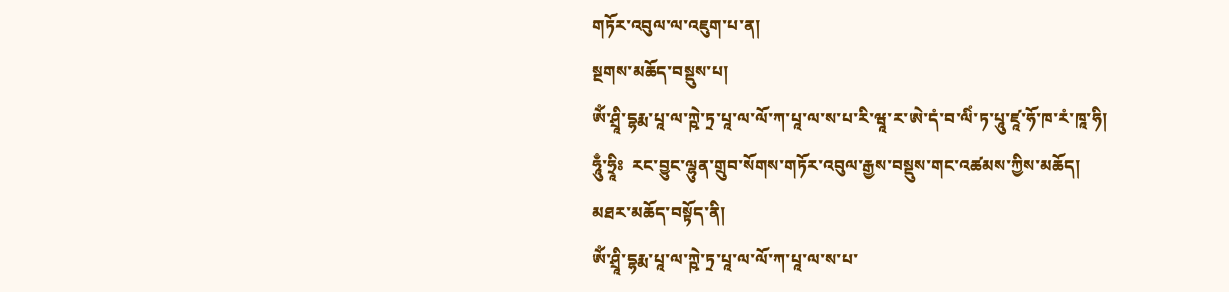གཏོར་འབུལ་ལ་འཇུག་པ་ན།
སྔགས་མཆོད་བསྡུས་པ།
ཨོཾ་ཤྲཱི་དྷརྨ་པཱ་ལ་ཀྵེ་ཏྲ་པཱ་ལ་ལོ་ཀ་པཱ་ལ་ས་པ་རི་ཝཱ་ར་ཨེ་དཾ་བ་ལིཾ་ཏ་པཱུ་ཛཱ་ཧོ་ཁ་རཾ་ཁཱ་ཧི།
ཧཱུྃ་ཧྲཱིཿ  རང་བྱུང་ལྷུན་གྲུབ་སོགས་གཏོར་འབུལ་རྒྱས་བསྡུས་གང་འཚམས་ཀྱིས་མཆོད།
མཐར་མཆོད་བསྟོད་ནི།
ཨོཾ་ཤྲཱི་དྷརྨ་པཱ་ལ་ཀྵེ་ཏྲ་པཱ་ལ་ལོ་ཀ་པཱ་ལ་ས་པ་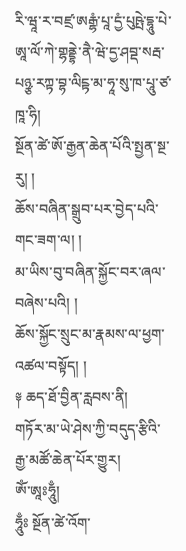རི་ཝཱ་ར་བཛྲ་ཨརྒྷཾ་པཱ་དྱཾ་པུཥྤེ་དྷཱུ་པེ་ཨཱ་ལོ་ཀེ་གྷནྡྷེ་ནཻ་ཝེ་དྱ་ཤབྡ་སརྦ་པཉྩ་རཀྟ་བྷ་ལིངྟ་མ་ཧཱ་སུ་ཁ་པཱུ་ཙ་ཁཱ་ཧི།
སྔོན་ཚེ་ཨོ་རྒྱན་ཆེན་པོའི་སྤྱན་སྔ་རུ། །
ཆོས་བཞིན་སྒྲུབ་པར་བྱེད་པའི་གང་ཟག་ལ། །
མ་ཡིས་བུ་བཞིན་སྐྱོང་བར་ཞལ་བཞེས་པའི། །
ཆོས་སྐྱོང་སྲུང་མ་རྣམས་ལ་ཕྱག་འཚལ་བསྟོད། །
༈ ཆད་ཐོ་བྱིན་རླབས་ནི།
གཏོར་མ་ཡེ་ཤེས་ཀྱི་བདུད་རྩིའི་རྒྱ་མཚོ་ཆེན་པོར་གྱུར།
ཨོཾ་ཨཱཿཧཱུྃ།
ཧཱུྃཿ སྔོན་ཚེ་འོག་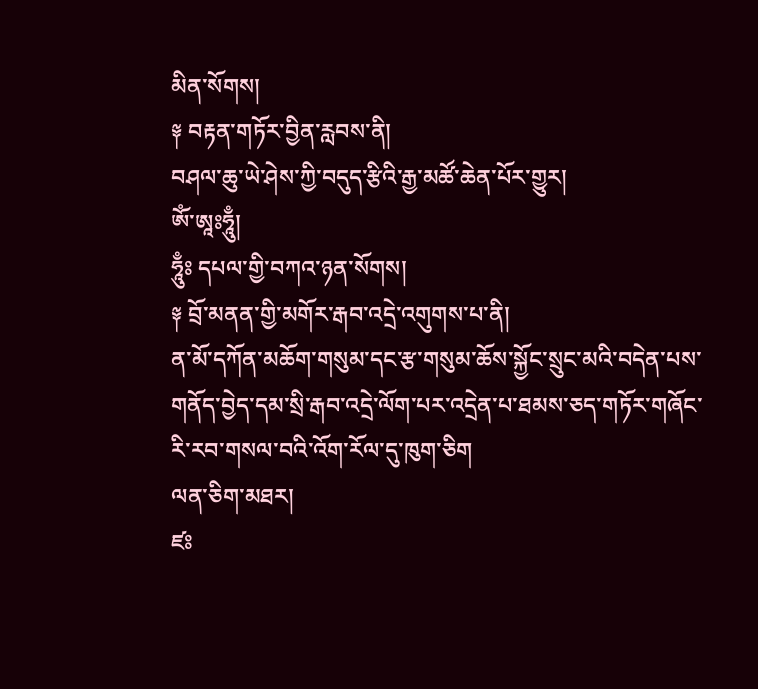མིན་སོགས།
༈ བརྟན་གཏོར་བྱིན་རླབས་ནི།
བཤལ་ཆུ་ཡེ་ཤེས་ཀྱི་བདུད་རྩིའི་རྒྱ་མཚོ་ཆེན་པོར་གྱུར།
ཨོཾ་ཨཱཿཧཱུྃ།
ཧཱུྃཿ དཔལ་གྱི་བཀའ་ཉན་སོགས།
༈ བྲོ་མནན་གྱི་མགོར་རྒབ་འདྲེ་འགུགས་པ་ནི།
ན་མོ་དཀོན་མཆོག་གསུམ་དང་རྩ་གསུམ་ཆོས་སྐྱོང་སྲུང་མའི་བདེན་པས་
གནོད་བྱེད་དམ་སྲི་རྒབ་འདྲེ་ལོག་པར་འདྲེན་པ་ཐམས་ཅད་གཏོར་གཞོང་
རི་རབ་གསལ་བའི་འོག་རོལ་དུ་ཁུག་ཅིག
ལན་ཅིག་མཐར།
ཛཿ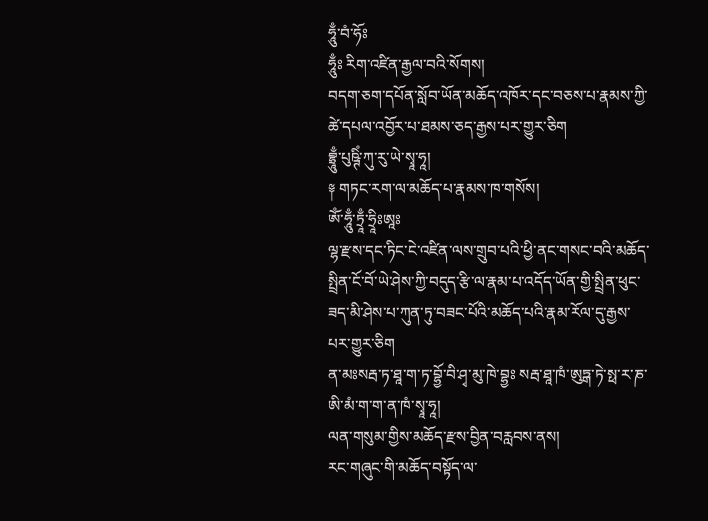ཧཱུྃ་བཾ་ཧོཿ
ཧཱུྃཿ རིག་འཛིན་རྒྱལ་བའི་སོགས།
བདག་ཅག་དཔོན་སློབ་ཡོན་མཆོད་འཁོར་དང་བཅས་པ་རྣམས་ཀྱི་ཚེ་དཔལ་འབྱོར་པ་ཐམས་ཅད་རྒྱས་པར་གྱུར་ཅིག
བྷྲཱུྃ་པུཥྚིཾ་ཀུ་རུ་ཡེ་སྭཱ་ཧཱ།
༈ གཏང་རག་ལ་མཆོད་པ་རྣམས་ཁ་གསོས།
ཨོཾ་ཧཱུྃ་ཏྲཱྃ་ཧྲཱིཿཨཱཿ
ལྷ་རྫས་དང་ཏིང་ངེ་འཛིན་ལས་གྲུབ་པའི་ཕྱི་ནང་གསང་བའི་མཆོད་སྤྲིན་ངོ་བོ་ཡེ་ཤེས་ཀྱི་བདུད་རྩི་ལ་རྣམ་པ་འདོད་ཡོན་གྱི་སྤྲིན་ཕུང་ཟད་མི་ཤེས་པ་ཀུན་ཏུ་བཟང་པོའི་མཆོད་པའི་རྣམ་རོལ་དུ་རྒྱས་པར་གྱུར་ཅིག
ན་མཿསརྦ་ཏ་ཐཱ་ག་ཏ་བྷྱོ་བི་ཤྭ་མུ་ཁེ་བྷྱཿ སརྦ་ཐཱ་ཁཾ་ཨུཏྒ་ཏེ་སྥ་ར་ཎ་ཨི་མཾ་ག་ག་ན་ཁཾ་སྭཱ་ཧཱ།
ལན་གསུམ་གྱིས་མཆོད་རྫས་བྱིན་བརླབས་ནས།
རང་གཞུང་གི་མཆོད་བསྟོད་ལ་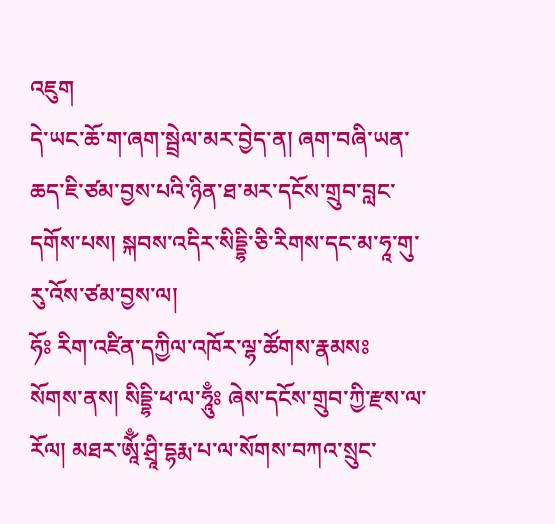འཇུག
དེ་ཡང་ཆོ་ག་ཞག་སྦྲེལ་མར་བྱེད་ན། ཞག་བཞི་ཡན་ཆད་ཇི་ཙམ་བྱས་པའི་ཉིན་ཐ་མར་དངོས་གྲུབ་བླང་དགོས་པས། སྐབས་འདིར་སིདྡྷི་ཅི་རིགས་དང་མ་ཧཱ་གུ་རུ་འོས་ཙམ་བྱས་ལ།
ཧོཿ རིག་འཛིན་དཀྱིལ་འཁོར་ལྷ་ཚོགས་རྣམསཿ
སོགས་ནས། སིདྡྷི་ཕ་ལ་ཧཱུྃཿ ཞེས་དངོས་གྲུབ་ཀྱི་རྫས་ལ་རོལ། མཐར་ཨཱོྃ་ཤྲཱི་དྷརྨ་པ་ལ་སོགས་བཀའ་སྲུང་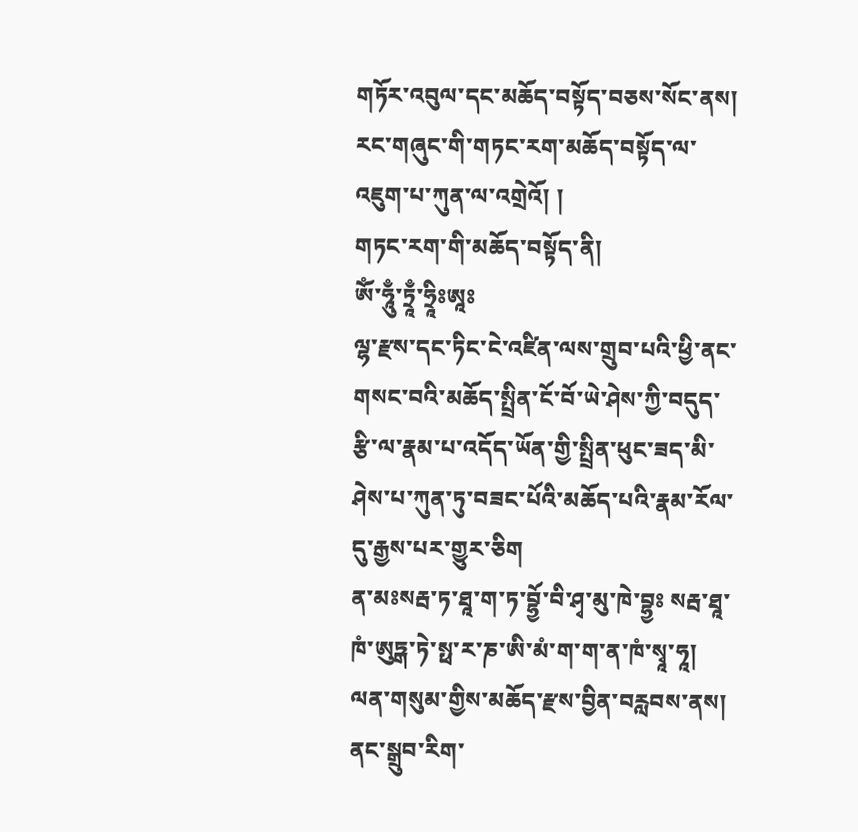གཏོར་འབུལ་དང་མཆོད་བསྟོད་བཅས་སོང་ནས། རང་གཞུང་གི་གཏང་རག་མཆོད་བསྟོད་ལ་འཇུག་པ་ཀུན་ལ་འགྲེའོ། །
གཏང་རག་གི་མཆོད་བསྟོད་ནི།
ཨོཾ་ཧཱུྃ་ཏྲཱྃ་ཧྲཱིཿཨཱཿ
ལྷ་རྫས་དང་ཏིང་ངེ་འཛིན་ལས་གྲུབ་པའི་ཕྱི་ནང་གསང་བའི་མཆོད་སྤྲིན་ངོ་བོ་ཡེ་ཤེས་ཀྱི་བདུད་རྩི་ལ་རྣམ་པ་འདོད་ཡོན་གྱི་སྤྲིན་ཕུང་ཟད་མི་ཤེས་པ་ཀུན་ཏུ་བཟང་པོའི་མཆོད་པའི་རྣམ་རོལ་དུ་རྒྱས་པར་གྱུར་ཅིག
ན་མཿསརྦ་ཏ་ཐཱ་ག་ཏ་བྷྱོ་བི་ཤྭ་མུ་ཁེ་བྷྱཿ སརྦ་ཐཱ་ཁཾ་ཨུཏྒ་ཏེ་སྥ་ར་ཎ་ཨི་མཾ་ག་ག་ན་ཁཾ་སྭཱ་ཧཱ།
ལན་གསུམ་གྱིས་མཆོད་རྫས་བྱིན་བརླབས་ནས།
ནང་སྒྲུབ་རིག་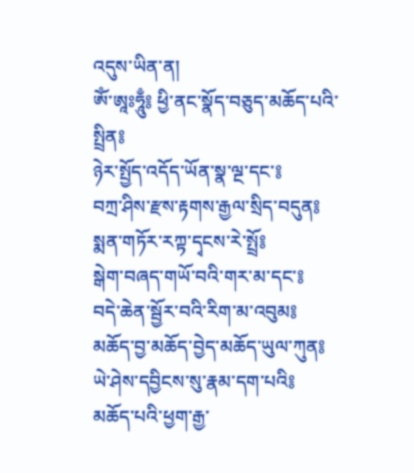འདུས་ཡིན་ན།
ཨོཾ་ཨཱཿཧཱུྃ༔ ཕྱི་ནང་སྣོད་བཅུད་མཆོད་པའི་སྤྲིན༔
ཉེར་སྤྱོད་འདོད་ཡོན་སྣ་ལྔ་དང་༔
བཀྲ་ཤིས་རྫས་རྟགས་རྒྱལ་སྲིད་བདུན༔
སྨན་གཏོར་རཀྟ་དྭངས་རེ་སྤྲོ༔
སྒེག་བཞད་གཡོ་བའི་གར་མ་དང་༔
བདེ་ཆེན་སྦྱོར་བའི་རིག་མ་འབུམ༔
མཆོད་བྱ་མཆོད་བྱེད་མཆོད་ཡུལ་ཀུན༔
ཡེ་ཤེས་དབྱིངས་སུ་རྣམ་དག་པའི༔
མཆོད་པའི་ཕྱག་རྒྱ་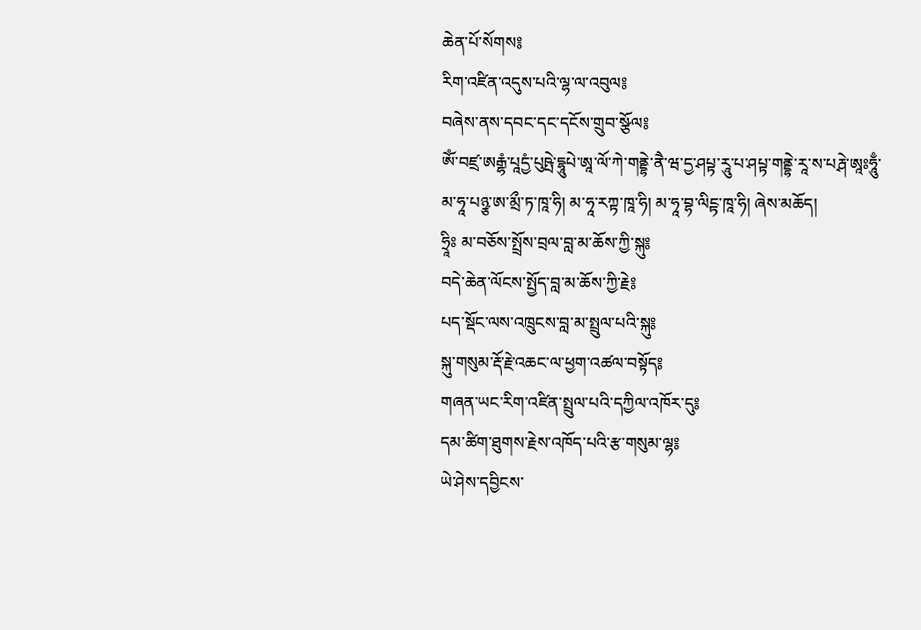ཆེན་པོ་སོགས༔
རིག་འཛིན་འདུས་པའི་ལྷ་ལ་འབུལ༔
བཞེས་ནས་དབང་དང་དངོས་གྲུབ་སྩོལ༔
ཨོཾ་བཛྲ་ཨརྒྷཾ་པཱདྱཾ་པུཥྤེ་དྷཱུཔེ་ཨཱ་ལོ་ཀེ་གནྡྷེ་ནཻ་ཝ་དྱ་ཤཔྟ་རཱུ་པ་ཤཔྟ་གནྡྷེ་རཱ་ས་པརྴེ་ཨཱཿཧཱུྃ་
མ་ཧཱ་པཉྩ་ཨ་མྲྀ་ཏ་ཁཱ་ཧི། མ་ཧཱ་རཀྟ་ཁཱ་ཧི། མ་ཧཱ་བྷ་ལིངྟ་ཁཱ་ཧི། ཞེས་མཆོད།
ཧྲཱིཿ མ་བཅོས་སྤྲོས་བྲལ་བླ་མ་ཆོས་ཀྱི་སྐུ༔
བདེ་ཆེན་ལོངས་སྤྱོད་བླ་མ་ཆོས་ཀྱི་རྗེ༔
པད་སྡོང་ལས་འཁྲུངས་བླ་མ་སྤྲུལ་པའི་སྐུ༔
སྐུ་གསུམ་རྡོ་རྗེ་འཆང་ལ་ཕྱག་འཚལ་བསྟོད༔
གཞན་ཡང་རིག་འཛིན་སྤྲུལ་པའི་དཀྱིལ་འཁོར་དུ༔
དམ་ཚིག་ཐུགས་རྗེས་འཁོད་པའི་རྩ་གསུམ་ལྷ༔
ཡེ་ཤེས་དབྱིངས་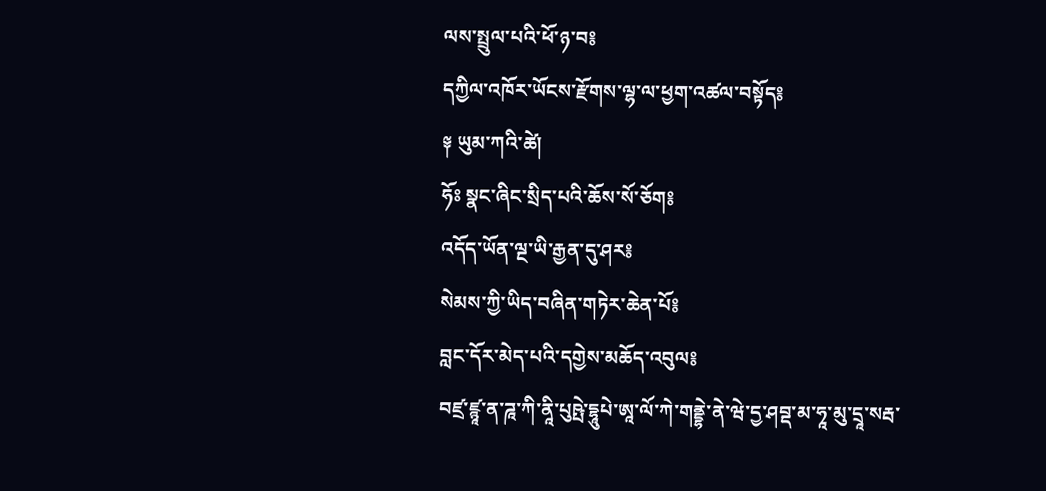ལས་སྤྲུལ་པའི་ཕོ་ཉ་བ༔
དཀྱིལ་འཁོར་ཡོངས་རྫོགས་ལྷ་ལ་ཕྱག་འཚལ་བསྟོད༔
༈ ཡུམ་ཀའི་ཚེ།
ཧོཿ སྣང་ཞིང་སྲིད་པའི་ཆོས་སོ་ཅོག༔
འདོད་ཡོན་ལྔ་ཡི་རྒྱན་དུ་ཤར༔
སེམས་ཀྱི་ཡིད་བཞིན་གཏེར་ཆེན་པོ༔
བླང་དོར་མེད་པའི་དགྱེས་མཆོད་འབུལ༔
བཛྲ་ཛྙཱ་ན་ཌཱ་ཀི་ནཱི་པུཥྤེ་དྷཱུཔེ་ཨཱ་ལོ་ཀེ་གནྡྷེ་ནེ་ཝེ་དྱ་ཤབྡ་མ་ཧཱ་མུ་དྲཱ་སརྦ་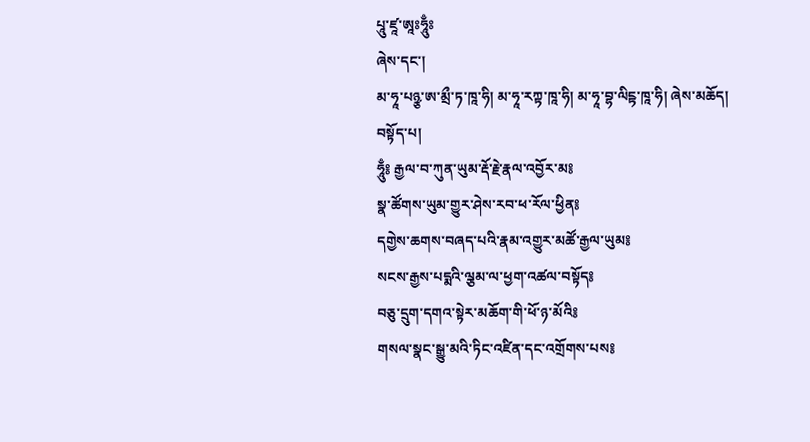པཱུ་ཛཱ་ཨཱཿཧཱུྃཿ
ཞེས་དང་།
མ་ཧཱ་པཉྩ་ཨ་མྲྀ་ཏ་ཁཱ་ཧི། མ་ཧཱ་རཀྟ་ཁཱ་ཧི། མ་ཧཱ་བྷ་ལིངྟ་ཁཱ་ཧི། ཞེས་མཆོད།
བསྟོད་པ།
ཧཱུྃ༔ རྒྱལ་བ་ཀུན་ཡུམ་རྡོ་རྗེ་རྣལ་འབྱོར་མ༔
སྣ་ཚོགས་ཡུམ་གྱུར་ཤེས་རབ་ཕ་རོལ་ཕྱིན༔
དགྱེས་ཆགས་བཞད་པའི་རྣམ་འགྱུར་མཚོ་རྒྱལ་ཡུམ༔
སངས་རྒྱས་པདྨའི་ལྕམ་ལ་ཕྱག་འཚལ་བསྟོད༔
བཅུ་དྲུག་དགའ་སྟེར་མཆོག་གི་ཕོ་ཉ་མོའི༔
གསལ་སྣང་སྒྱུ་མའི་ཏིང་འཛིན་དང་འགྲོགས་པས༔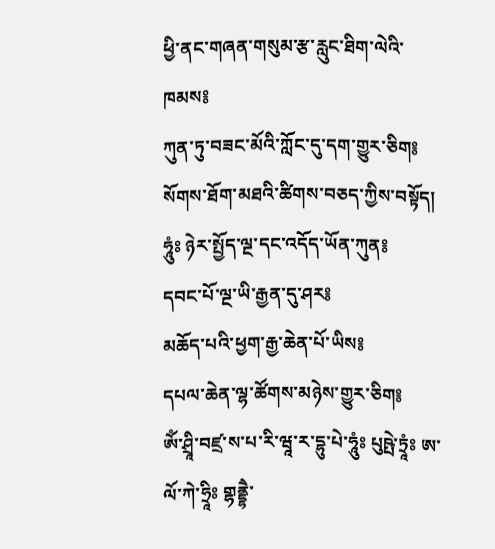ཕྱི་ནང་གཞན་གསུམ་རྩ་རླུང་ཐིག་ལེའི་ཁམས༔
ཀུན་ཏུ་བཟང་མོའི་ཀློང་དུ་དག་གྱུར་ཅིག༔
སོགས་ཐོག་མཐའི་ཚིགས་བཅད་ཀྱིས་བསྟོད།
ཧཱུཾཿ ཉེར་སྤྱོད་ལྔ་དང་འདོད་ཡོན་ཀུན༔
དབང་པོ་ལྔ་ཡི་རྒྱན་དུ་ཤར༔
མཆོད་པའི་ཕྱག་རྒྱ་ཆེན་པོ་ཡིས༔
དཔལ་ཆེན་ལྷ་ཚོགས་མཉེས་གྱུར་ཅིག༔
ཨོཾ་ཤྲཱི་བཛྲ་ས་པ་རི་ཝཱ་ར་དྷུ་པེ་ཧཱུཾཿ པུཥྤེ་ཏྲཱཾཿ ཨ་ལོ་ཀེ་ཧྲཱིཿ གྷནྡྷཻ་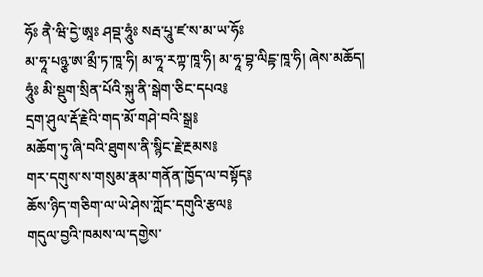ཧོཿ ནཻ་ཝི་དྱེ་ཨཱཿ ཤབྡ་ཧཱུཾཿ སརྦ་པཱུ་ཛ་ས་མ་ཡ་ཧོཿ
མ་ཧཱ་པཉྩ་ཨ་མྲྀ་ཏ་ཁཱ་ཧི། མ་ཧཱ་རཀྟ་ཁཱ་ཧི། མ་ཧཱ་བྷ་ལིངྟ་ཁཱ་ཧི། ཞེས་མཆོད།
ཧཱུཾཿ མི་སྡུག་སྲིན་པོའི་སྐུ་ནི་སྒེག་ཅིང་དཔའ༔
དྲག་ཤུལ་རྡོ་རྗེའི་གད་མོ་གཤེ་བའི་སྒྲ༔
མཆོག་ཏུ་ཞི་བའི་ཐུགས་ནི་སྙིང་རྗེ་རྔམས༔
གར་དགུས་ས་གསུམ་རྣམ་གནོན་ཁྱོད་ལ་བསྟོད༔
ཆོས་ཉིད་གཅིག་ལ་ཡེ་ཤེས་ཀློང་དགུའི་རྩལ༔
གདུལ་བྱའི་ཁམས་ལ་དགྱེས་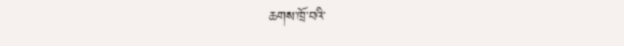ཆགས་ཁྲོ་བའི་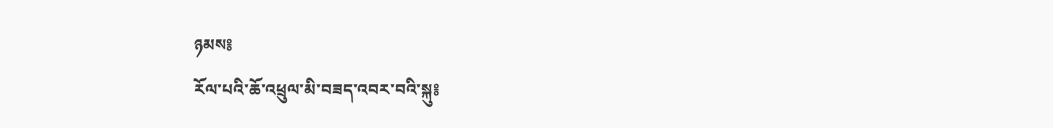ཉམས༔
རོལ་པའི་ཆོ་འཕྲུལ་མི་བཟད་འབར་བའི་སྐུ༔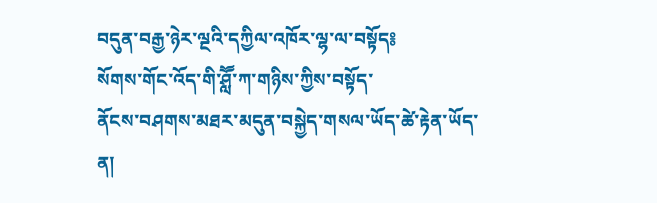བདུན་བརྒྱ་ཉེར་ལྔའི་དཀྱིལ་འཁོར་ལྷ་ལ་བསྟོད༔
སོགས་གོང་འོད་གི་ཤླཽ་ཀ་གཉིས་ཀྱིས་བསྟོད་
ནོངས་བཤགས་མཐར་མདུན་བསྐྱེད་གསལ་ཡོད་ཚེ་རྟེན་ཡོད་ན།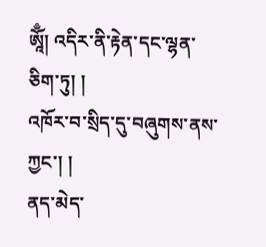ཨཱོྃ། འདིར་ནི་རྟེན་དང་ལྷན་ཅིག་ཏུ། །
འཁོར་བ་སྲིད་དུ་བཞུགས་ནས་ཀྱང་། །
ནད་མེད་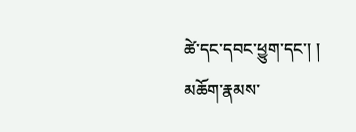ཚེ་དང་དབང་ཕྱུག་དང་། །
མཆོག་རྣམས་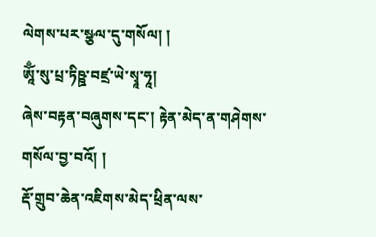ལེགས་པར་སྩལ་དུ་གསོལ། །
ཨཱོྃ་སུ་པྲ་ཏིཥྛ་བཛྲ་ཡེ་སྭཱ་ཧཱ།
ཞེས་བརྟན་བཞུགས་དང་། རྟེན་མེད་ན་གཤེགས་གསོལ་བྱ་བའོ། །
རྡོ་གྲུབ་ཆེན་འཇིགས་མེད་ཕྲིན་ལས་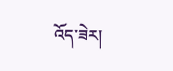འོད་ཟེར།